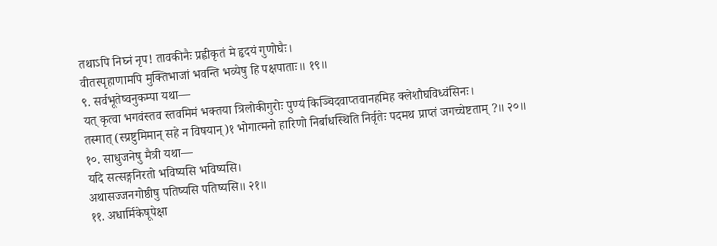तथाऽपि निघ्नं नृप! तावकीनैः प्रह्वीकृतं मे हृदयं गुणोघैः।
वीतस्पृहाणामपि मुक्तिभाजां भवन्ति भव्येषु हि पक्षपाताः॥ १९॥
९. सर्वभूतेष्वनुकम्पा यथा—
यत् कृत्वा भगवंस्तव स्तवमिमं भक्तया त्रिलोकीगुरोः पुण्यं किञ्चिदवाप्तवानहमिह क्लेशौघविध्वंसिनः।
तस्मात् (स्प्रष्टुमिमान् सहे न विषयान्)१ भोगात्मनो हारिणो निर्बाधस्थिति निर्वृतेः पदमथ प्राप्तं जगच्चेष्टताम् ?॥ २०॥
१०. साधुजनेषु मैत्री यथा—
यदि सत्सङ्गनिरतो भविष्यसि भविष्यसि।
अथासज्जनगोष्ठीषु पतिष्यसि पतिष्यसि॥ २१॥
११. अधार्मिकेषूपेक्षा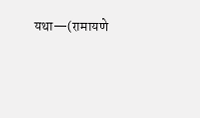यथा—(रामायणे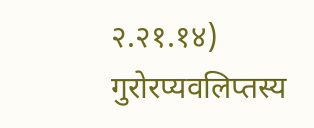२.२१.१४)
गुरोरप्यवलिप्तस्य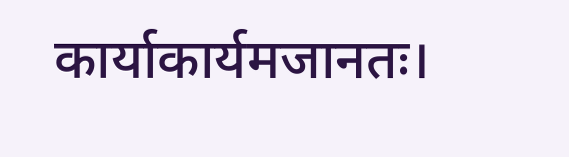कार्याकार्यमजानतः।